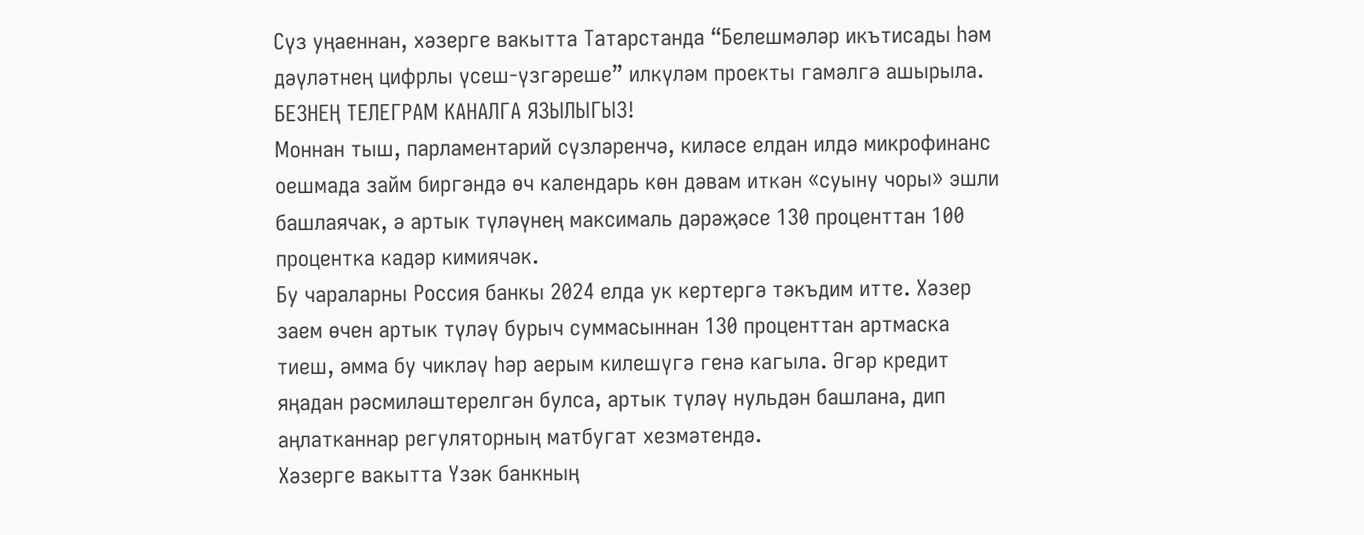Сүз уңаеннан, хәзерге вакытта Татарстанда “Белешмәләр икътисады һәм дәүләтнең цифрлы үсеш-үзгәреше” илкүләм проекты гамәлгә ашырыла.
БЕЗНЕҢ ТЕЛЕГРАМ КАНАЛГА ЯЗЫЛЫГЫЗ!
Моннан тыш, парламентарий сүзләренчә, киләсе елдан илдә микрофинанс оешмада займ биргәндә өч календарь көн дәвам иткән «суыну чоры» эшли башлаячак, ә артык түләүнең максималь дәрәҗәсе 130 проценттан 100 процентка кадәр кимиячәк.
Бу чараларны Россия банкы 2024 елда ук кертергә тәкъдим итте. Хәзер заем өчен артык түләү бурыч суммасыннан 130 проценттан артмаска тиеш, әмма бу чикләү һәр аерым килешүгә генә кагыла. Әгәр кредит яңадан рәсмиләштерелгән булса, артык түләү нульдән башлана, дип аңлатканнар регуляторның матбугат хезмәтендә.
Хәзерге вакытта Үзәк банкның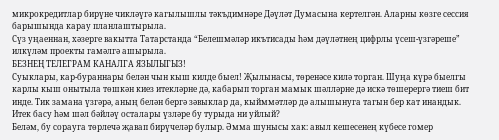микрокредитлар бирүне чикләүгә кагылышлы тәкъдимнәре Дәүләт Думасына кертелгән. Аларны көзге сессия барышында карау планлаштырыла.
Сүз уңаеннан, хәзерге вакытта Татарстанда “Белешмәләр икътисады һәм дәүләтнең цифрлы үсеш-үзгәреше” илкүләм проекты гамәлгә ашырыла.
БЕЗНЕҢ ТЕЛЕГРАМ КАНАЛГА ЯЗЫЛЫГЫЗ!
Суыклары, кар-бураннары белән чын кыш килде быел! Җылынасы, төренәсе килә торган. Шуңа күрә быелгы карлы кыш онытыла төшкән киез итекләрне дә, кабарып торган мамык шәлләрне дә искә төшерергә тиеш бит инде. Тик замана үзгәрә, аның белән бергә зәвыклар да, кыйммәтләр дә алышынуга тагын бер кат инандык. Итек басу һәм шәл бәйләү осталары үзләре бу турыда ни уйлый?
Беләм, бу сорауга төрлечә җавап бирүчеләр булыр. Әмма шунысы хак: авыл кешесенең күбесе гомер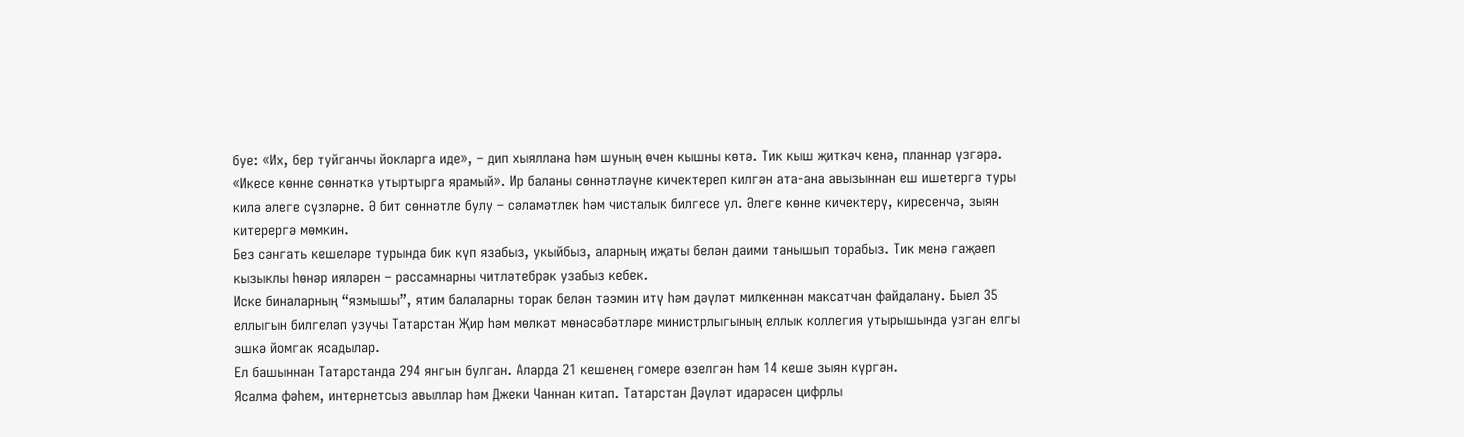буе: «Их, бер туйганчы йокларга иде», – дип хыяллана һәм шуның өчен кышны көтә. Тик кыш җиткәч кенә, планнар үзгәрә.
«Икесе көнне сөннәткә утыртырга ярамый». Ир баланы сөннәтләүне кичектереп килгән ата-ана авызыннан еш ишетергә туры килә әлеге сүзләрне. Ә бит сөннәтле булу – сәламәтлек һәм чисталык билгесе ул. Әлеге көнне кичектерү, киресенчә, зыян китерергә мөмкин.
Без сәнгать кешеләре турында бик күп язабыз, укыйбыз, аларның иҗаты белән даими танышып торабыз. Тик менә гаҗәеп кызыклы һөнәр ияләрен – рәссамнарны читләтебрәк узабыз кебек.
Иске биналарның “язмышы”, ятим балаларны торак белән тәэмин итү һәм дәүләт милкеннән максатчан файдалану. Быел 35 еллыгын билгеләп узучы Татарстан Җир һәм мөлкәт мөнәсәбәтләре министрлыгының еллык коллегия утырышында узган елгы эшкә йомгак ясадылар.
Ел башыннан Татарстанда 294 янгын булган. Аларда 21 кешенең гомере өзелгән һәм 14 кеше зыян күргән.
Ясалма фәһем, интернетсыз авыллар һәм Джеки Чаннан китап. Татарстан Дәүләт идарәсен цифрлы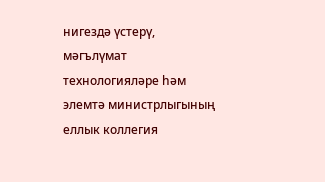нигездә үстерү, мәгълүмат технологияләре һәм элемтә министрлыгының еллык коллегия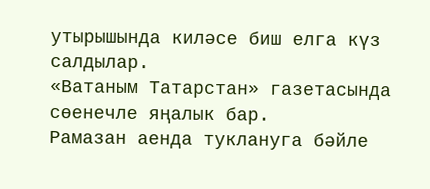утырышында киләсе биш елга күз салдылар.
«Ватаным Татарстан» газетасында сөенечле яңалык бар.
Рамазан аенда туклануга бәйле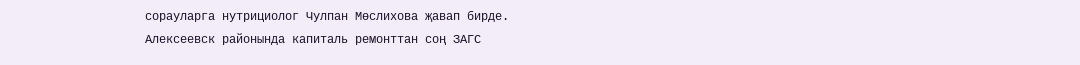сорауларга нутрициолог Чулпан Мөслихова җавап бирде.
Алексеевск районында капиталь ремонттан соң ЗАГС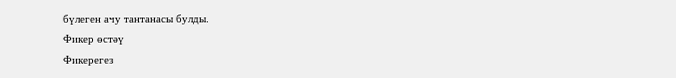бүлеген ачу тантанасы булды.
Фикер өстәү
Фикерегез